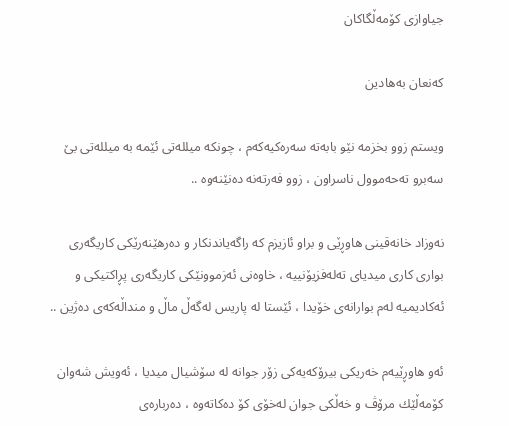جیاوازی‌ كۆمه‌ڵگاكان

کەنعان بەهادين

ویستم زوو بخزمه‌ نێو بابه‌ته‌ سه‌ره‌كیه‌كه‌م ، چونكه‌ میلله‌تی‌ ئێمه‌ به‌ میلله‌تی‌ بێ سه‌برو ته‌حه‌موول ناسراون ، زوو فه‌رته‌نه‌ ده‌نێنه‌وه‌ ..

نه‌وزاد خانه‌قینی‌ هاوڕێی و براو ئازیزم كه‌ راگه‌یاندنكار و ده‌رهێنه‌رێكی‌ كاریگه‌ری بواری كاری میدیای ته‌له‌فزیۆنییه‌ ، خاوه‌نی‌ ئه‌زموونێكی‌ كاریگه‌ری پڕاكتیكی‌ و ئه‌كادیمیه‌ له‌م بوارانه‌ی‌ خۆیدا ، ئێستا له‌ پاریس له‌گه‌ڵ ماڵ و منداڵه‌كه‌ی‌ ده‌ژین ..

ئه‌و هاوڕێیه‌م خه‌ریكی‌ بیرۆكه‌یه‌كی‌ زۆر جوانه‌ له‌ سۆشیال میدیا ، ئه‌ویش شه‌وان كۆمه‌ڵێك مرۆڤ و خه‌ڵكی‌ جوان له‌خۆی كۆ ده‌كاته‌وه‌ ، ده‌رباره‌ی‌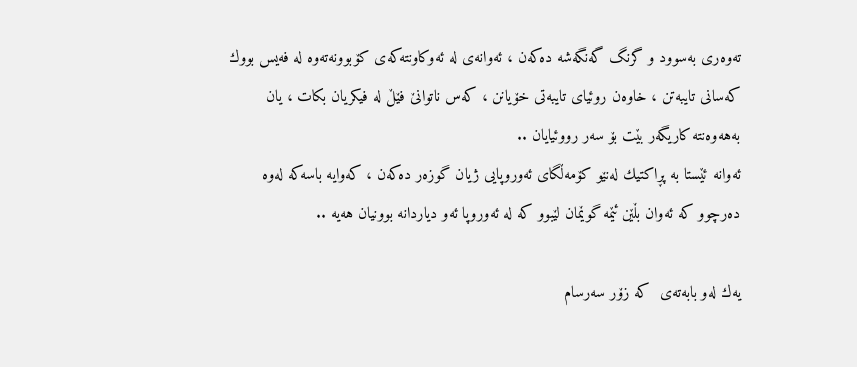ته‌وه‌ری به‌سوود و گرنگ گه‌نگه‌شه‌ ده‌كه‌ن ، ئه‌وانه‌ی‌ له‌ ئه‌وكاونته‌كه‌ی‌ كۆبوونه‌ته‌وه‌ له‌ فه‌یس بووك كه‌سانی‌ تایبه‌تن ، خاوه‌ن روئیای‌ تایبه‌تی‌ خۆیانن ، كه‌س ناتوانێ فێڵ له‌ فیكریان بكات ، یان به‌هه‌وه‌نته‌ كاریگه‌ر بێت بۆ سه‌ر رووئیایان ..
ئه‌وانه‌ ئێستا به‌ پڕاكتیك له‌نێو كۆمه‌ڵگای‌ ئه‌وروپایی ژیان گوزه‌ر ده‌كه‌ن ، كه‌وایه‌ باسه‌كه‌ له‌وه‌ ده‌رچوو كه‌ ئه‌وان بڵێن ئێمه‌ گوێمان لێبوو كه‌ له‌ ئه‌وروپا ئه‌و دیاردانه‌ بوونیان هه‌یه‌ ..

یه‌ك له‌و بابه‌ته‌ی‌  كه‌ زۆر سه‌رسام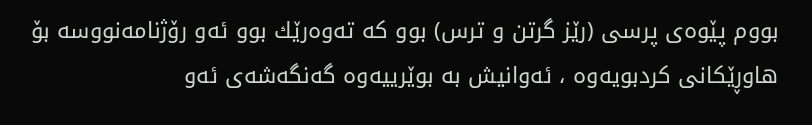بووم پێوه‌ی‌ پرسی (رێز گرتن و ترس) بوو كه‌ ته‌وه‌رێك بوو ئه‌و رۆژنامه‌نووسه‌ بۆ هاوڕێكانی‌ كردبویه‌وه‌ ، ئه‌وانیش به‌ بوێرییه‌وه‌ گه‌نگه‌شه‌ی ئه‌و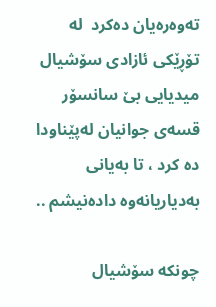ته‌وه‌ره‌یان ده‌كرد  له‌ تۆڕێكی‌ ئازادی‌ سۆشیال میدیایی بێ سانسۆر قسه‌ی‌ جوانیان له‌پێناودا  ده‌ كرد ، تا به‌یانی‌ به‌دیاریانه‌وه‌ داده‌نیشم ..

چونكه‌ سۆشیال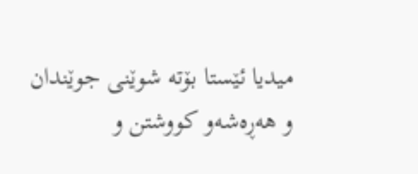میدیا ئێستا بۆته‌ شوێنی‌ جوێندان و هه‌ڕه‌شه‌و كووشتن و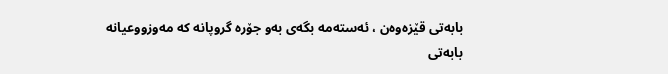بابه‌تی‌ قێزه‌وه‌ن ، ئه‌سته‌مه‌ بگه‌ی‌ به‌و جۆره‌ گروپانه‌ كه‌ مه‌وزووعیانه‌ بابه‌تی‌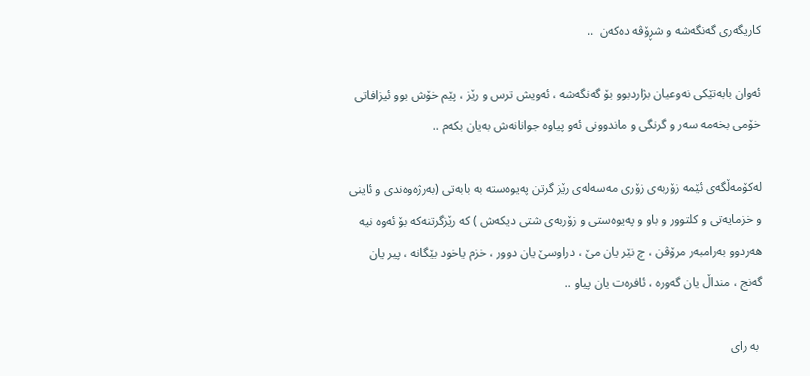كاریگه‌ری گه‌نگه‌شه‌ و شڕۆڤه‌ ده‌كه‌ن  ..

ئه‌وان بابه‌تێكی‌ نه‌وعیان بژاردبوو بۆ گه‌نگه‌شه‌ ، ئه‌ویش ترس و رێز ، پێم خۆش بوو ئیزافاتی‌ خۆمی‌ بخه‌مه‌ سه‌ر و گرنگی‌ و ماندوونی‌ ئه‌و پیاوه‌ جوانانه‌ش به‌یان بكه‌م ..

له‌كۆمه‌ڵگه‌ی‌ ئێمه‌ زۆربه‌ی‌ زۆری مه‌سه‌له‌ی‌ رێز گرتن په‌یوه‌سته‌ به‌ بابه‌تی‌ (به‌رژه‌وه‌ندی‌ و ئاینی‌ و خزمایه‌تی‌ و كلتوور و باو و په‌یوه‌ستی‌ و زۆربه‌ی‌ شتی‌ دیكه‌ش ) كه‌ رێزگرتنه‌كه‌ بۆ ئه‌وه‌ نیه‌  هه‌ردوو به‌رامبه‌ر مرۆڤن ، چ نێر یان مێ ، دراوسێ یان دوور ، خزم یاخود بێگانه‌ ، پیر یان گه‌نج ، منداڵ یان گه‌وره‌ ، ئافره‌ت یان پیاو ..

 به‌ رای‌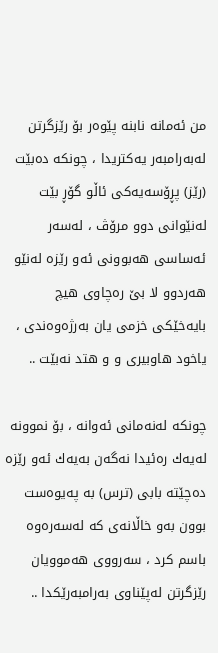من ئه‌مانه‌ نابنه‌ پێوه‌ر بۆ رێزگرتن له‌به‌رامبه‌ر یه‌كتریدا ، چونكه‌ ده‌بێت (رێز) پڕۆسه‌یه‌كی‌ ئاڵو گۆڕ بێت له‌نێوانی‌ دوو مرۆڤ ، له‌سه‌ر ئه‌ساسی هه‌بوونی‌ ئه‌و رێزه‌ له‌نێو هه‌ردوو لا بێ ره‌چاوی‌ هیچ بایه‌خێكی‌ خزمی‌ یان به‌رژه‌وه‌ندی‌ ، یاخود هاوبیری و و هتد نه‌بێت ..

چونكه‌ له‌نه‌مانی‌ ئه‌وانه‌ ، بۆ نموونه‌ له‌یه‌ك ره‌ئیدا نه‌گه‌ن به‌یه‌ك ئه‌و رێزه‌ ده‌چێته‌ بابی (ترس) به‌ په‌یوه‌ست بوون به‌و خاڵانه‌ی‌ كه‌ له‌سه‌ره‌وه‌ باسم كرد ، سه‌رووی‌ هه‌موویان رێزگرتن له‌پێناوی‌ به‌رامبه‌رێكدا ..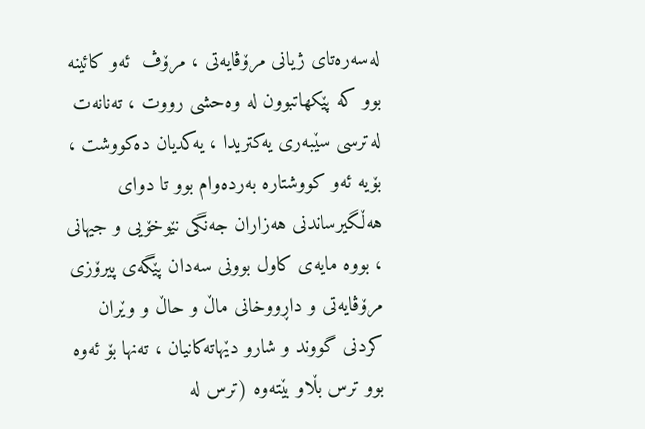له‌سه‌ره‌تای‌ ژیانی‌ مرۆڤایه‌تی‌ ، مرۆڤ  ئه‌و كائینه‌ بوو كه‌ پێكهاتبوون له‌ وه‌حشی‌ رووت ، ته‌نانه‌ت له‌ترسی سێبه‌ری یه‌كتریدا ، یه‌كدیان ده‌كووشت ، بۆیه‌ ئه‌و كووشتاره‌ به‌رده‌وام بوو تا دوای‌ هه‌ڵگیرساندنی‌ هه‌زاران جه‌نگی‌ نێوخۆیی و جیهانی‌ ، بووه‌ مایه‌ی‌ كاول بوونی‌ سه‌دان پێگه‌ی‌ پیرۆزی‌ مرۆڤایه‌تی‌ و داڕووخانی‌ ماڵ و حاڵ و وێران كردنی‌ گووند و شارو دێهاته‌كانیان ، ته‌نها بۆ ئه‌وه‌ بوو ترس بڵاو بێته‌وه‌ (ترس له‌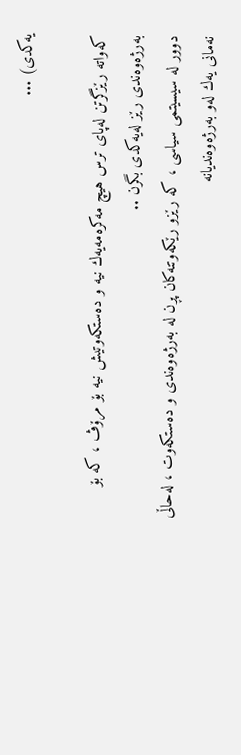یه‌كدی‌) ...

كه‌واته‌ رێزگرتن له‌پای‌ ترس هیچ مه‌كره‌مه‌یه‌ك نیه‌ و ده‌ستكه‌وتیش نیه‌ بۆ مرۆڤ ، كه‌ بۆ به‌رژه‌وه‌ندی‌ رێز له‌یه‌كدی‌ بگرن ..
دوور له‌ سیسیتمی‌ سیاسی ، كه‌ رێزو رێكه‌وتنه‌كان پڕن له‌ به‌رژه‌وه‌ندی‌ و ده‌ستكه‌وت ، له‌حاڵی‌ نه‌مانی‌ یه‌ك له‌و به‌رژه‌وه‌ندیانه‌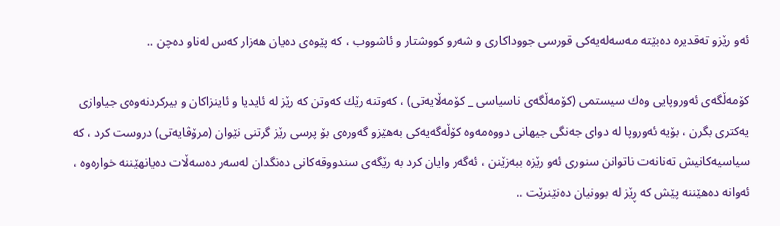ئه‌و رێزو ته‌قدیره‌ ده‌بێته‌ مه‌سه‌له‌یه‌كی‌ قورسی جووداكاری و شه‌رو كووشتار و ئاشووب ، كه‌ پێوه‌ی‌ ده‌یان هه‌زار كه‌س له‌ناو ده‌چن ..

كۆمه‌ڵگه‌ی‌ ئه‌وروپایی وه‌ك سیستمی‌ (كۆمه‌ڵگه‌ی‌ ناسیاسی _ كۆمه‌ڵایه‌تی‌) ، كه‌وتنه‌ رێك كه‌وتن كه‌ رێز له‌ ئایدیا و ئاینزاكان و بیركردنه‌وه‌ی‌ جیاوازی‌ یه‌كتری بگرن ، بۆیه‌ ئه‌وروپا له‌ دوای‌ جه‌نگی‌ جیهانی‌ دووه‌مه‌وه‌ كۆڵه‌گه‌یه‌كی‌ به‌هێزو گه‌وره‌ی‌ بۆ پرسی رێز گرتنی‌ نێوان (مرۆڤایه‌تی‌) دروست كرد ، كه‌ سیاسیه‌كانیش ته‌نانه‌ت ناتوانن سنوری ئه‌و رێزه‌ ببه‌زێنن ، ئه‌گه‌ر وایان كرد به‌ رێگه‌ی‌ سندووقه‌كانی‌ ده‌نگدان له‌سه‌ر ده‌سه‌ڵات ده‌یانهێننه‌ خواره‌وه‌ ، ئه‌وانه‌ ده‌هێننه‌ پێش كه‌ ڕێز له‌ بوونیان ده‌نێنرێت ..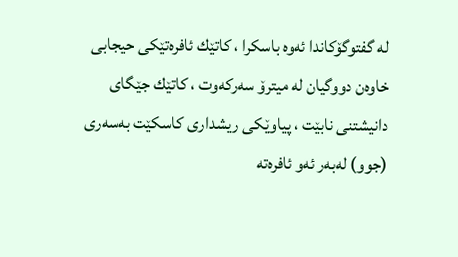له‌ گفتوگۆكاندا ئه‌وه‌ باسكرا ، كاتێك ئافره‌تێكی‌ حیجابی خاوه‌ن دووگیان له‌ میترۆ سه‌ركه‌وت ، كاتێك جێگای‌ دانیشتنی‌ نابێت ، پیاوێكی‌ ریشداری كاسكێت به‌سه‌ری‌ (جوو) له‌به‌ر ئه‌و ئافره‌ته‌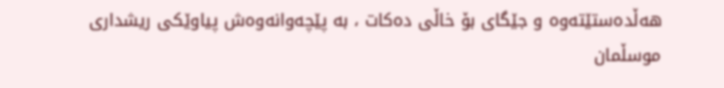هه‌ڵده‌ستێته‌وه‌ و جێگای‌ بۆ خاڵی‌ ده‌كات ، به‌ پێچه‌وانه‌وه‌ش پیاوێكی‌ ریشداری موسڵمان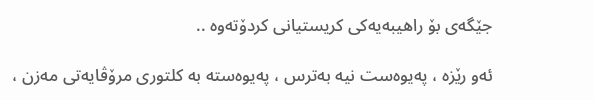جێگه‌ی‌ بۆ راهیبه‌یه‌كی‌ كریستیانی‌ كردۆته‌وه‌ ..

ئه‌و رێزه‌ ، په‌یوه‌ست نیه‌ به‌ترس ، په‌یوه‌سته‌ به‌ كلتوری مرۆڤایه‌تی‌ مه‌زن ،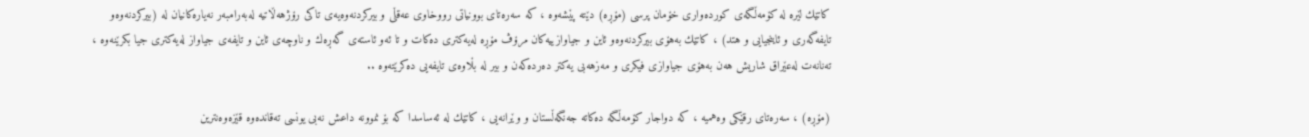كاتێك لێره‌ له‌ كۆمه‌ڵگه‌ی‌ كورده‌واری خۆمان پرسی (مۆڕه‌) دێته‌ پێشه‌وه‌ ، كه‌ سه‌ره‌تای‌ بوونیاتی‌ رووخاوی‌ عه‌قڵی‌ و بیركردنه‌وه‌یه‌ی‌ تاكی‌ رۆژهه‌ڵاتیه‌ له‌به‌رامبه‌ر نه‌یاره‌كانیان له‌ (بیركردنه‌وه‌و تایفه‌گه‌ری و ئاینجیایی و هتد) ، كاتێك به‌هۆی بیركردنه‌وه‌و ئاین و جیاوازییه‌كان مرۆڤ مۆڕه‌ له‌یه‌كتری ده‌كات و تا ئه‌و ئاسته‌ی‌ گه‌ڕه‌ك و ناوچه‌ی‌ ئاین و تایفه‌ی‌ جیاواز له‌یه‌كتری جیا بكرێنه‌وه‌ ، ته‌نانه‌ت له‌عێراق شاریش هه‌ن به‌هۆی جیاوازی‌ فیكری و مه‌زهه‌بی یه‌كتر ده‌رده‌كه‌ن و بیر له‌ بڵاوه‌ی‌ تایفه‌یی ده‌كرێته‌وه‌ ..

(مۆڕه‌) ، سه‌ره‌تای‌ رقێكی‌ وه‌همیه‌ ، كه‌ دواجار كۆمه‌ڵگه‌ ده‌كاته‌ جه‌نگه‌ڵستان و وێرانه‌یی ، كاتێك له‌ ئه‌ساسدا كه‌ بۆ نموونه‌ داعش نه‌بی یونسی‌ ته‌قانده‌وه‌ قێزه‌وه‌نترین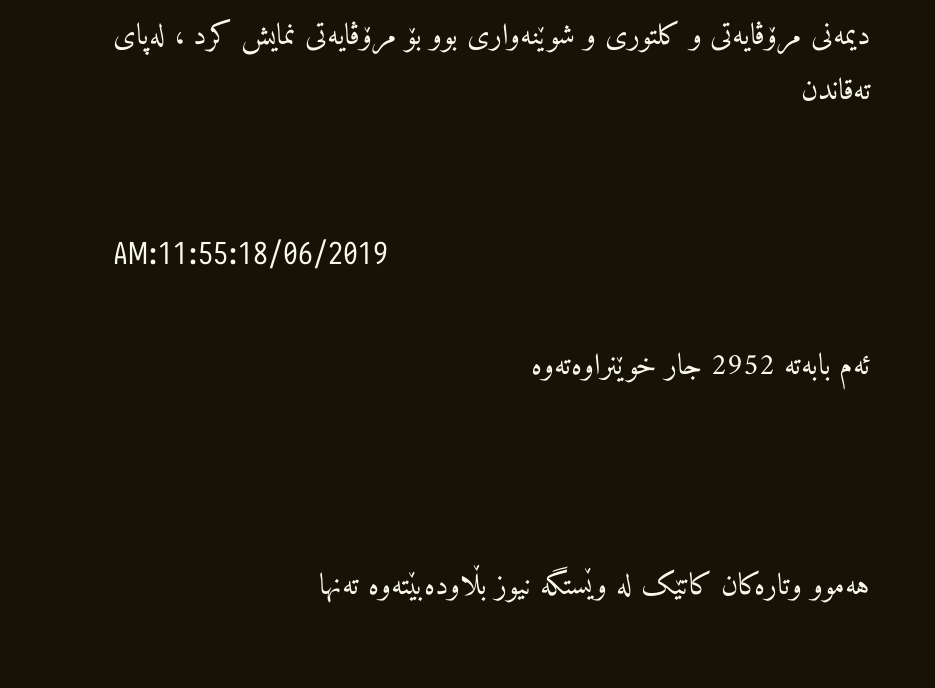دیمه‌نی‌ مرۆڤایه‌تی‌ و كلتوری و شوێنه‌واری بوو بۆ مرۆڤایه‌تی‌ نمایش كرد ، له‌پای‌ ته‌قاندن


AM:11:55:18/06/2019

ئه‌م بابه‌ته 2952 جار خوێنراوه‌ته‌وه‌‌



هەموو وتارەکان کاتێک لە وێستگە نیوز بڵاودەبێتەوە تەنها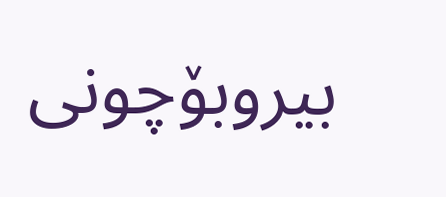بیروبۆچونی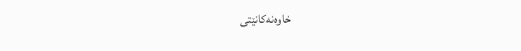خاوەنەکانێتی